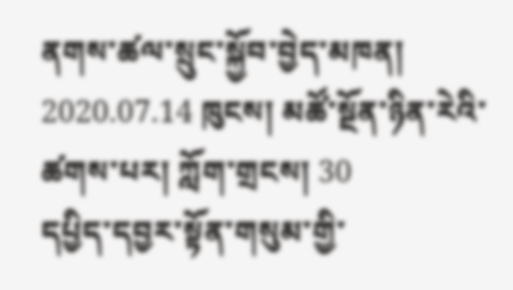ནགས་ཚལ་སྲུང་སྐྱོབ་བྱེད་མཁན།
2020.07.14 ཁུངས། མཚོ་སྔོན་ཉིན་རེའི་ཚགས་པར། ཀློག་གྲངས། 30
དཔྱིད་དབྱར་སྟོན་གསུམ་གྱི་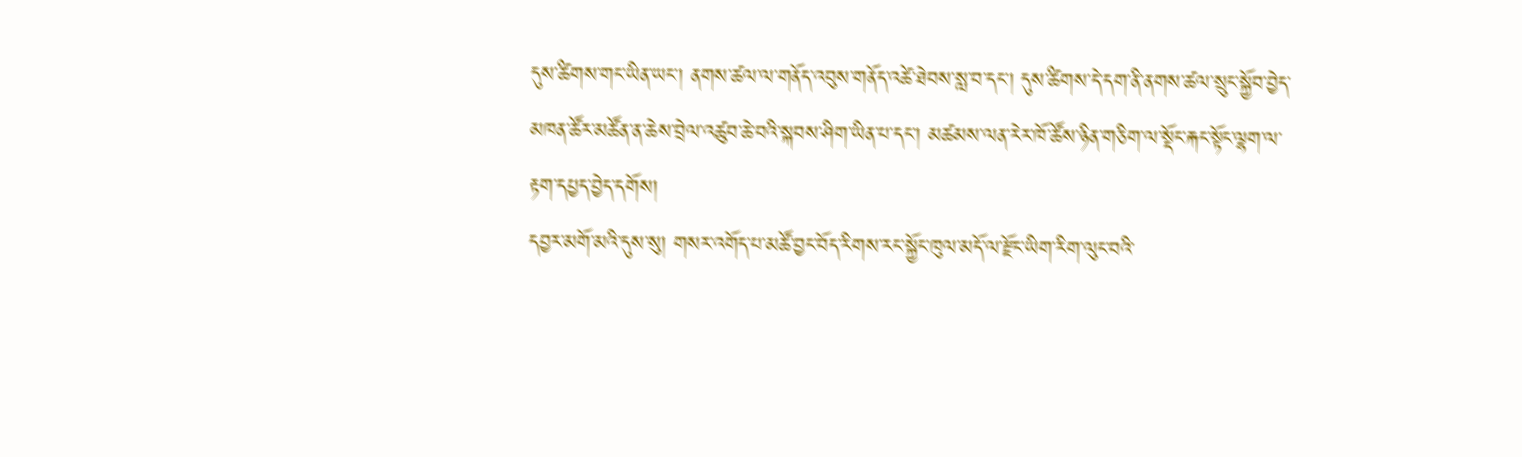དུས་ཚིགས་གང་ཡིན་ཡང་། ནགས་ཚལ་ལ་གནོད་འབུས་གནོད་འཚེ་ཐེབས་སླ་བ་དང་། དུས་ཚིགས་དེ་དག་ནི་ནགས་ཚལ་སྲུང་སྐྱོབ་བྱེད་མཁན་ཚོར་མཚོན་ན་ཆེས་བྲེལ་འཚུབ་ཆེ་བའི་སྐབས་ཤིག་ཡིན་པ་དང་། མཚམས་ལན་རེར་ཁོ་ཚོས་ཉིན་གཅིག་ལ་སྡོང་རྐང་སྟོང་ལྷག་ལ་རྟག་དཔྱད་བྱེད་དགོས།
དབྱར་མགོ་མའི་དུས་སུ། གསར་འགོད་པ་མཚོ་བྱང་བོད་རིགས་རང་སྐྱོང་ཁུལ་མདོ་ལ་རྫོང་ཡིག་རིག་ལུང་བའི་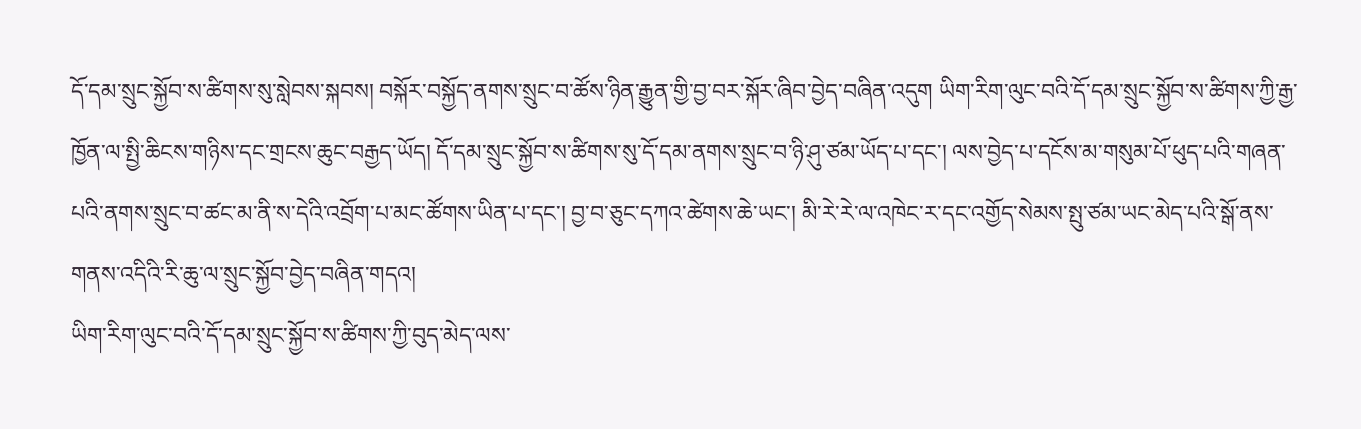དོ་དམ་སྲུང་སྐྱོབ་ས་ཚིགས་སུ་སླེབས་སྐབས། བསྐོར་བསྐྱོད་ནགས་སྲུང་བ་ཚོས་ཉིན་རྒྱུན་གྱི་བྱ་བར་སྐོར་ཞིབ་བྱེད་བཞིན་འདུག ཡིག་རིག་ལུང་བའི་དོ་དམ་སྲུང་སྐྱོབ་ས་ཚིགས་ཀྱི་རྒྱ་ཁྱོན་ལ་སྤྱི་ཆིངས་གཉིས་དང་གྲངས་ཆུང་བརྒྱད་ཡོད། དོ་དམ་སྲུང་སྐྱོབ་ས་ཚིགས་སུ་དོ་དམ་ནགས་སྲུང་བ་ཉི་ཤུ་ཙམ་ཡོད་པ་དང་། ལས་བྱེད་པ་དངོས་མ་གསུམ་པོ་ཕུད་པའི་གཞན་པའི་ནགས་སྲུང་བ་ཚང་མ་ནི་ས་དེའི་འབྲོག་པ་མང་ཚོགས་ཡིན་པ་དང་། བྱ་བ་ཅུང་དཀའ་ཚེགས་ཆེ་ཡང་། མི་རེ་རེ་ལ་འཁེང་ར་དང་འགྱོད་སེམས་སྤུ་ཙམ་ཡང་མེད་པའི་སྒོ་ནས་གནས་འདིའི་རི་ཆུ་ལ་སྲུང་སྐྱོབ་བྱེད་བཞིན་གདའ།
ཡིག་རིག་ལུང་བའི་དོ་དམ་སྲུང་སྐྱོབ་ས་ཚིགས་ཀྱི་བུད་མེད་ལས་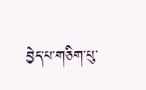བྱེད་པ་གཅིག་པུ་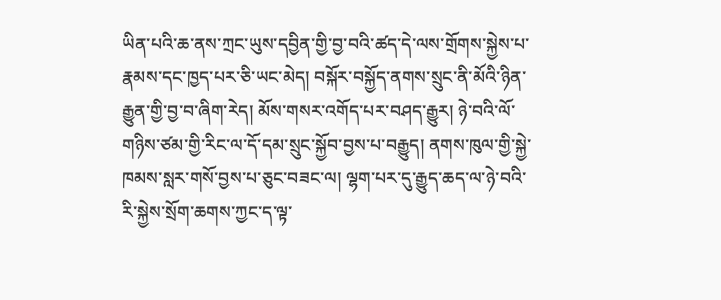ཡིན་པའི་ཆ་ནས་ཀྲང་ཡུས་དབྱིན་གྱི་བྱ་བའི་ཚད་དེ་ལས་གྲོགས་སྐྱེས་པ་རྣམས་དང་ཁྱད་པར་ཅི་ཡང་མེད། བསྐོར་བསྐྱོད་ནགས་སྲུང་ནི་མོའི་ཉིན་རྒྱུན་གྱི་བྱ་བ་ཞིག་རེད། མོས་གསར་འགོད་པར་བཤད་རྒྱུར། ཉེ་བའི་ལོ་གཉིས་ཙམ་གྱི་རིང་ལ་དོ་དམ་སྲུང་སྐྱོབ་བྱས་པ་བརྒྱུད། ནགས་ཁུལ་གྱི་སྐྱེ་ཁམས་སླར་གསོ་བྱས་པ་ཅུང་བཟང་ལ། ལྷག་པར་དུ་རྒྱུད་ཆད་ལ་ཉེ་བའི་རི་སྐྱེས་སྲོག་ཆགས་ཀྱང་ད་ལྟ་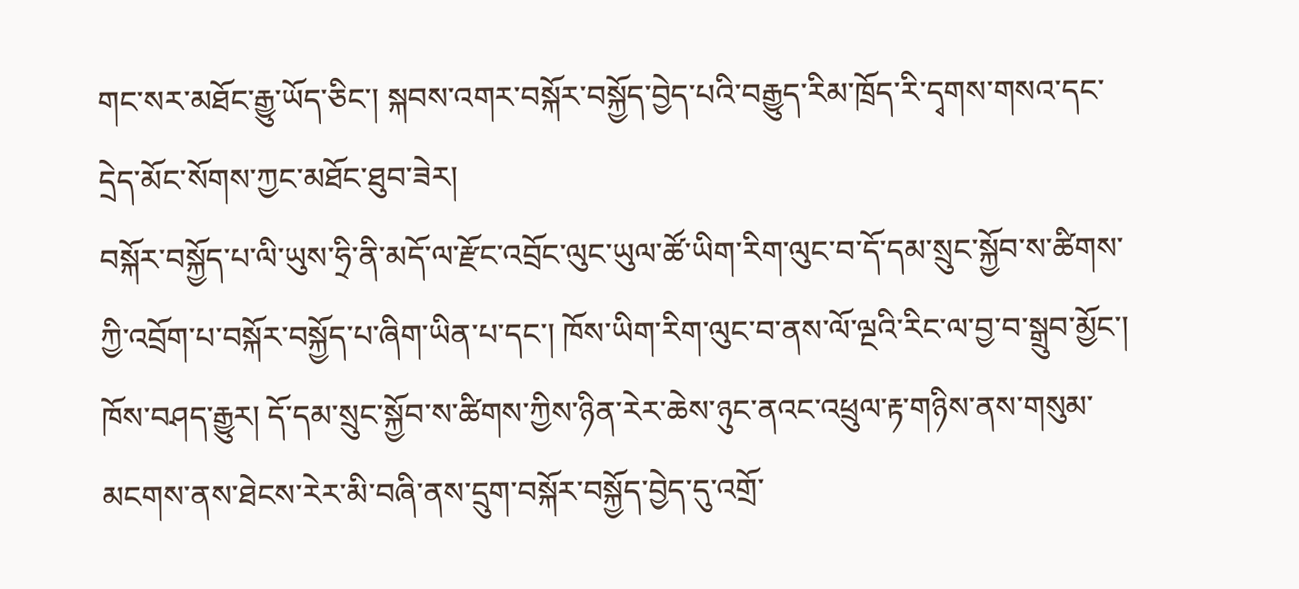གང་སར་མཐོང་རྒྱུ་ཡོད་ཅིང་། སྐབས་འགར་བསྐོར་བསྐྱོད་བྱེད་པའི་བརྒྱུད་རིམ་ཁྲོད་རི་དྭགས་གསའ་དང་དྲེད་མོང་སོགས་ཀྱང་མཐོང་ཐུབ་ཟེར།
བསྐོར་བསྐྱོད་པ་ལི་ཡུས་ཧྲི་ནི་མདོ་ལ་རྫོང་འབྲོང་ལུང་ཡུལ་ཚོ་ཡིག་རིག་ལུང་བ་དོ་དམ་སྲུང་སྐྱོབ་ས་ཚིགས་ཀྱི་འབྲོག་པ་བསྐོར་བསྐྱོད་པ་ཞིག་ཡིན་པ་དང་། ཁོས་ཡིག་རིག་ལུང་བ་ནས་ལོ་ལྔའི་རིང་ལ་བྱ་བ་སྒྲུབ་མྱོང་། ཁོས་བཤད་རྒྱུར། དོ་དམ་སྲུང་སྐྱོབ་ས་ཚིགས་ཀྱིས་ཉིན་རེར་ཆེས་ཉུང་ནའང་འཕྲུལ་རྟ་གཉིས་ནས་གསུམ་མངགས་ནས་ཐེངས་རེར་མི་བཞི་ནས་དྲུག་བསྐོར་བསྐྱོད་བྱེད་དུ་འགྲོ་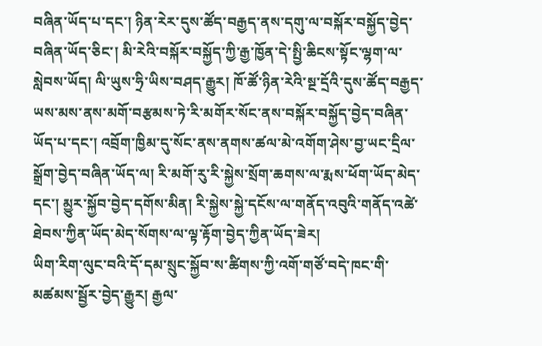བཞིན་ཡོད་པ་དང་། ཉིན་རེར་དུས་ཚོད་བརྒྱད་ནས་དགུ་ལ་བསྐོར་བསྐྱོད་བྱེད་བཞིན་ཡོད་ཅིང་། མི་རེའི་བསྐོར་བསྐྱོད་ཀྱི་རྒྱ་ཁྱོན་དེ་སྤྱི་ཆིངས་སྟོང་ལྷག་ལ་སླེབས་ཡོད། ལི་ཡུས་ཧྲི་ཡིས་བཤད་རྒྱུར། ཁོ་ཚོ་ཉིན་རེའི་སྔ་དྲོའི་དུས་ཚོད་བརྒྱད་ཡས་མས་ནས་མགོ་བརྩམས་ཏེ་རི་མགོར་སོང་ནས་བསྐོར་བསྐྱོད་བྱེད་བཞིན་ཡོད་པ་དང་། འབྲོག་ཁྱིམ་དུ་སོང་ནས་ནགས་ཚལ་མེ་འགོག་ཤེས་བྱ་ཡང་དྲིལ་སྒྲོག་བྱེད་བཞིན་ཡོད་ལ། རི་མགོ་རུ་རི་སྐྱེས་སྲོག་ཆགས་ལ་རྨས་ཕོག་ཡོད་མེད་དང་། མྱུར་སྐྱོབ་བྱེད་དགོས་མིན། རི་སྐྱེས་སྐྱེ་དངོས་ལ་གནོད་འབུའི་གནོད་འཚེ་ཐེབས་ཀྱིན་ཡོད་མེད་སོགས་ལ་ལྟ་རྟོག་བྱེད་ཀྱིན་ཡོད་ཟེར།
ཡིག་རིག་ལུང་བའི་དོ་དམ་སྲུང་སྐྱོབ་ས་ཚིགས་ཀྱི་འགོ་གཙོ་བདེ་ཁང་གི་མཚམས་སྦྱོར་བྱེད་རྒྱུར། རྒྱལ་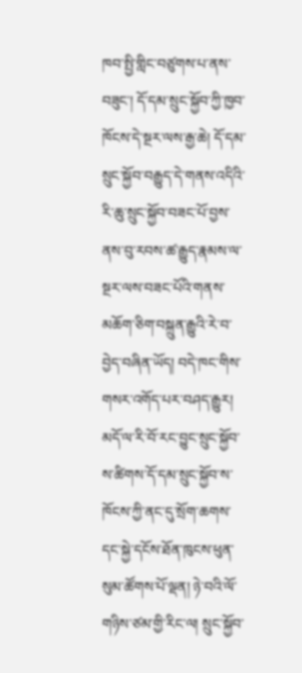ཁབ་སྤྱི་གླིང་བཙུགས་པ་ནས་བཟུང་། དོ་དམ་སྲུང་སྐྱོབ་ཀྱི་ཁྱབ་ཁོངས་དེ་སྔར་ལས་རྒྱ་ཆེ། དོ་དམ་སྲུང་སྐྱོབ་བརྒྱུད་དེ་གནས་འདིའི་རི་ཆུ་སྲུང་སྐྱོབ་བཟང་པོ་བྱས་ནས་བུ་རབས་ཚ་རྒྱུད་རྣམས་ལ་སྔར་ལས་བཟང་པོའི་གནས་མཆོག་ཅིག་བསྐྲུན་རྒྱུའི་རེ་བ་བྱེད་བཞིན་ཡོད། བདེ་ཁང་གིས་གསར་འགོད་པར་བཤད་རྒྱུར། མདོ་ལ་རི་བོ་རང་བྱུང་སྲུང་སྐྱོབ་ས་ཚིགས་དོ་དམ་སྲུང་སྐྱོབ་ས་ཁོངས་ཀྱི་ནང་དུ་སྲོག་ཆགས་དང་སྐྱེ་དངོས་ཐོན་ཁུངས་ཕུན་སུམ་ཚོགས་པོ་ལྡན། ཉེ་བའི་ལོ་གཉིས་ཙམ་གྱི་རིང་ལ། སྲུང་སྐྱོབ་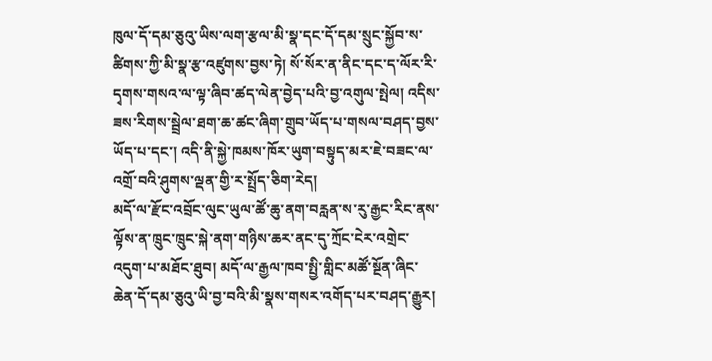ཁུལ་དོ་དམ་ཅུའུ་ཡིས་ལག་རྩལ་མི་སྣ་དང་དོ་དམ་སྲུང་སྐྱོབ་ས་ཚིགས་ཀྱི་མི་སྣ་རྩ་འཛུགས་བྱས་ཏེ། སོ་སོར་ན་ནིང་དང་ད་ལོར་རི་དྭགས་གསའ་ལ་ལྟ་ཞིབ་ཚད་ལེན་བྱེད་པའི་བྱ་འགུལ་སྤེལ། འདིས་ཟས་རིགས་སྦྲེལ་ཐག་ཆ་ཚང་ཞིག་གྲུབ་ཡོད་པ་གསལ་བཤད་བྱས་ཡོད་པ་དང་། འདི་ནི་སྐྱེ་ཁམས་ཁོར་ཡུག་བསྟུད་མར་ཇེ་བཟང་ལ་འགྲོ་བའི་ཤུགས་ལྡན་གྱི་ར་སྤྲོད་ཅིག་རེད།
མདོ་ལ་རྫོང་འབྲོང་ལུང་ཡུལ་ཚོ་ཆུ་ནག་བརླན་ས་རུ་རྒྱང་རིང་ནས་ལྟོས་ན་ཁྲུང་ཁྲུང་སྐེ་ནག་གཉིས་ཆར་ནང་དུ་ཀྲོང་ངེར་འགྲེང་འདུག་པ་མཐོང་ཐུབ། མདོ་ལ་རྒྱལ་ཁབ་སྤྱི་གླིང་མཚོ་སྔོན་ཞིང་ཆེན་དོ་དམ་ཅུའུ་ཡི་བྱ་བའི་མི་སྣས་གསར་འགོད་པར་བཤད་རྒྱུར།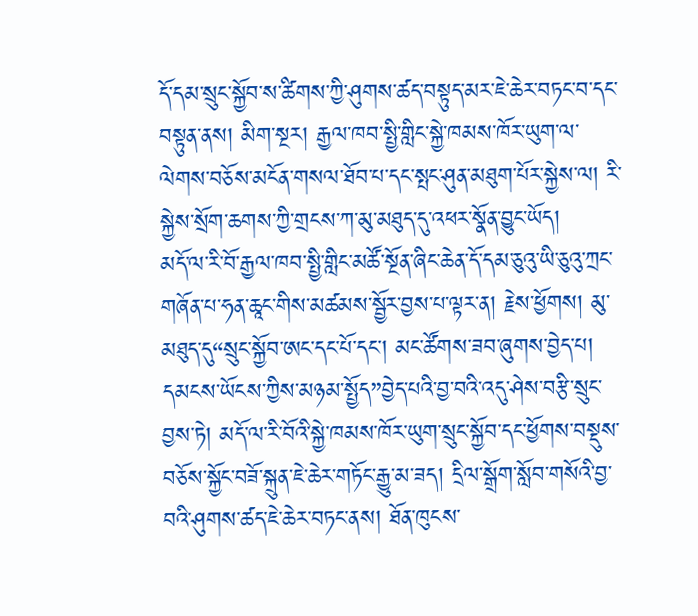དོ་དམ་སྲུང་སྐྱོབ་ས་ཚིགས་ཀྱི་ཤུགས་ཚད་བསྟུད་མར་ཇེ་ཆེར་བཏང་བ་དང་བསྟུན་ནས། མིག་སྔར། རྒྱལ་ཁབ་སྤྱི་གླིང་སྐྱེ་ཁམས་ཁོར་ཡུག་ལ་ལེགས་བཅོས་མངོན་གསལ་ཐོབ་པ་དང་སྤང་ཤུན་མཐུག་པོར་སྐྱེས་ལ། རི་སྐྱེས་སྲོག་ཆགས་ཀྱི་གྲངས་ཀ་མུ་མཐུད་དུ་འཕར་སྣོན་བྱུང་ཡོད།
མདོ་ལ་རི་བོ་རྒྱལ་ཁབ་སྤྱི་གླིང་མཚོ་སྔོན་ཞིང་ཆེན་དོ་དམ་ཅུའུ་ཡི་ཅུའུ་ཀྲང་གཞོན་པ་ཧན་ཆཱང་གིས་མཚམས་སྦྱོར་བྱས་པ་ལྟར་ན། རྗེས་ཕྱོགས། མུ་མཐུད་དུ“སྲུང་སྐྱོབ་ཨང་དང་པོ་དང་། མང་ཚོགས་ཟབ་ཞུགས་བྱེད་པ། དམངས་ཡོངས་ཀྱིས་མཉམ་སྤྱོད”བྱེད་པའི་བྱ་བའི་འདུ་ཤེས་བརྩི་སྲུང་བྱས་ཏེ། མདོ་ལ་རི་བོའི་སྐྱེ་ཁམས་ཁོར་ཡུག་སྲུང་སྐྱོབ་དང་ཕྱོགས་བསྡུས་བཅོས་སྐྱོང་བཟོ་སྐྲུན་ཇེ་ཆེར་གཏོང་རྒྱུ་མ་ཟད། དྲིལ་སྒྲོག་སློབ་གསོའི་བྱ་བའི་ཤུགས་ཚད་ཇེ་ཆེར་བཏང་ནས། ཐོན་ཁུངས་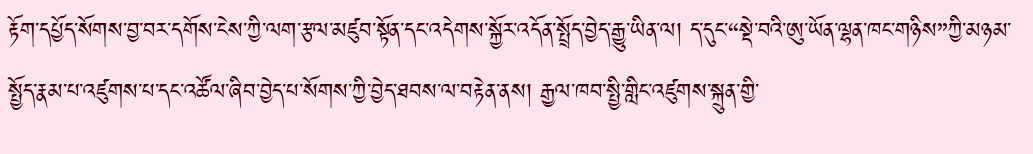རྟོག་དཔྱོད་སོགས་བྱ་བར་དགོས་ངེས་ཀྱི་ལག་རྩལ་མཛུབ་སྟོན་དང་འདེགས་སྐྱོར་འདོན་སྤྲོད་བྱེད་རྒྱུ་ཡིན་ལ། ད་དུང་“སྡེ་བའི་ཨུ་ཡོན་ལྷན་ཁང་གཉིས”ཀྱི་མཉམ་སྤྱོད་རྣམ་པ་འཛུགས་པ་དང་འཚོལ་ཞིབ་བྱེད་པ་སོགས་ཀྱི་བྱེད་ཐབས་ལ་བརྟེན་ནས། རྒྱལ་ཁབ་སྤྱི་གླིང་འཛུགས་སྐྲུན་གྱི་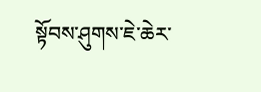སྟོབས་ཤུགས་ཇེ་ཆེར་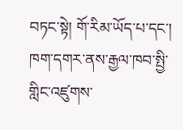བཏང་སྟེ། གོ་རིམ་ཡོད་པ་དང་། ཁག་དགར་ནས་རྒྱལ་ཁབ་སྤྱི་གླིང་འཛུགས་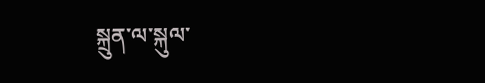སྐྲུན་ལ་སྐུལ་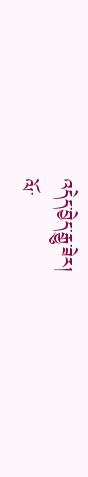འདེད་བྱེད་རྒྱུ་ཟེར།
ལོ་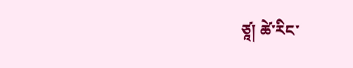ཙཱ། ཚེ་རིང་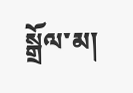སྒྲོལ་མ།